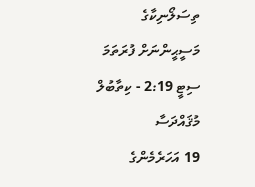ތިސަލޯނިކާގެ މަސީޙީންނަށް ފުރަތަމަ ސިޓީ 2:19 - ކިތާބުލް މުޤައްދަސާ
19 އަހަރެމެންގެ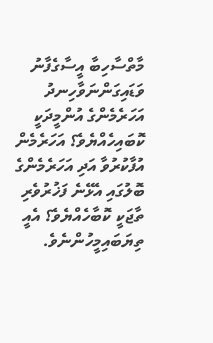މާތްސާހިބާ އީސާގެފާނު ވަޑައިގަންނަވާހިނދު އަހަރެމެންގެ އުންމީދަކީ ކޮބައިހެއްޔެވެ؟ އަހަރެމެން އުފާކުރުވާ އަދި އަހަރެމެންގެ ބޮލުގައި އެޅޭނެ ފަޚުރުވެރި ތާޖަކީ ކޮބާހެއްޔެވެ؟ އެއީ ތިޔަބައިމީހުންނެވެ.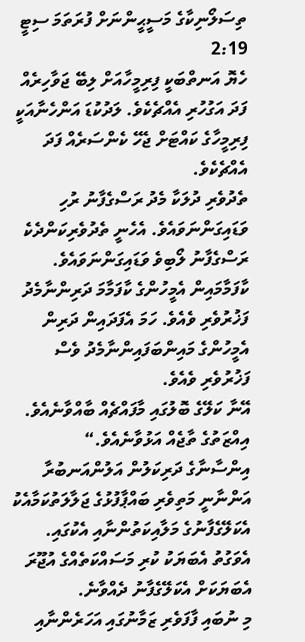ތިސަލޯނިކާގެ މަސީޙީންނަށް ފުރަތަމަ ސިޓީ 2:19
ހެޔޮ އަނތްބަކީ ފިރިމީހާއަށް ލިބޭ ޖަވާހިރެއް ފަދަ އަގުހުރި އެއްޗެކެވެ. ލަދުކުޑަ އަންހެނާއަކީ ފިރިމީހާގެ ކައްޓަށް ޖެހޭ ކެންސަރެއް ފަދަ އެއްޗެކެވެ.
ތެދުވެރި ދުލަކާ މެދު ރަސްގެފާނު ރުހި ވަޑައިގަންނަވައެވެ. އެހެނީ ތެދުވެރިކަންދެކެ ރަސްގެފާނު ލޯބިވެ ވަޑައިގަންނަވައެވެ.
ކާފަމާމައިން އެމީހުންގެ ކާފަމާމަ ދަރިންނާމެދު ފަޚުރުވެރި ވެއެވެ. ހަމަ އެފަދައިން ދަރިން އެމީހުންގެ މައިންބަފައިންނާމެދު ވެސް ފަޚުރުވެރި ވެއެވެ.
އޭނާ ކަލޭގެ ބޮލުގައި މާފައްޗެއް ބާއްވާނެއެވެ. އިއްޒަތުގެ ތާޖެއް އަޅުވާނެއެވެ.“
އިންސާނާގެ ދަރިކަލުން އަލުންއަނބުރާ އަންނާނީ މަތިވެރި ބައްޕާފުޅުގެ ޖަލާލަތުކަމާއެކު އެކަލޭގެފާނުގެ މަލާއިކަތުންނާއި އެކުގައި. އެވަގުތު އެބަޔަކު ކުރި މަސައްކަތެއްގެ އުޖޫރަ އެބަޔަކަށް އެކަލޭގެފާނު ދެއްވާނެ.
މި ނުބައި ފާފަވެރި ޒަމާނުގައި އަހަރެންނާއި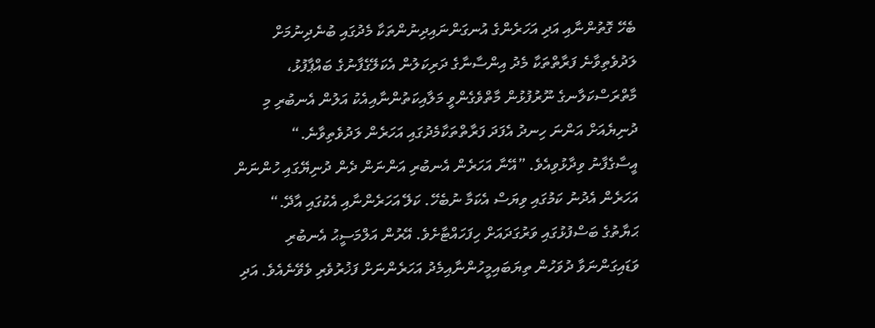ބެހޭ ގޮތުންނާއި އަދި އަހަރެންގެ އުނގަންނައިދިނުންތަކާ މެދުގައި ބުނެދިނުމަށް ލަދުވެތިވާނެ ފަރާތްތަކާ މެދު އިންސާނާގެ ދަރިކަލުން އެކަލޭގެފާނުގެ ބައްޕާފުޅު، މާތްރަސްކަލާނގެ ނޫރުފުޅުން މާތްވެގެންވީ މަލާއިކަތުންނާއިއެކު އަލުން އެނބުރި މި ދުނިޔެއަށް އަންނަ ހިނދު އެފަދަ ފަރާތްތަކާމެދުގައި އަހަރެން ލަދުވެތިވާނެ.“
އީސާގެފާނު ވިދާޅުވިއެވެ. ”އޭނާ އަހަރެން އެނބުރި އަންނަން ދެން ދުނިޔޭގައި ހުންނަން އަހަރެން އެދުނު ކަމުގައި ވިޔަސް އެކަމާ ނުބެހޭ. ކަލޭ އަހަރެންނާއި އެކުގައި އާދޭ.“
ޙަޔާތުގެ ބަސްފުޅުގައި ވަރުގަދައަށް ހިފަހައްޓާށެވެ. އޭރުން އަލްމަސީޙު އެނބުރި ވަޑައިގަންނަވާ ދުވަހުން ތިޔަބައިމީހުންނާއިމެދު އަހަރެންނަށް ފަޚުރުވެރި ވެވޭނެއެވެ. އަދި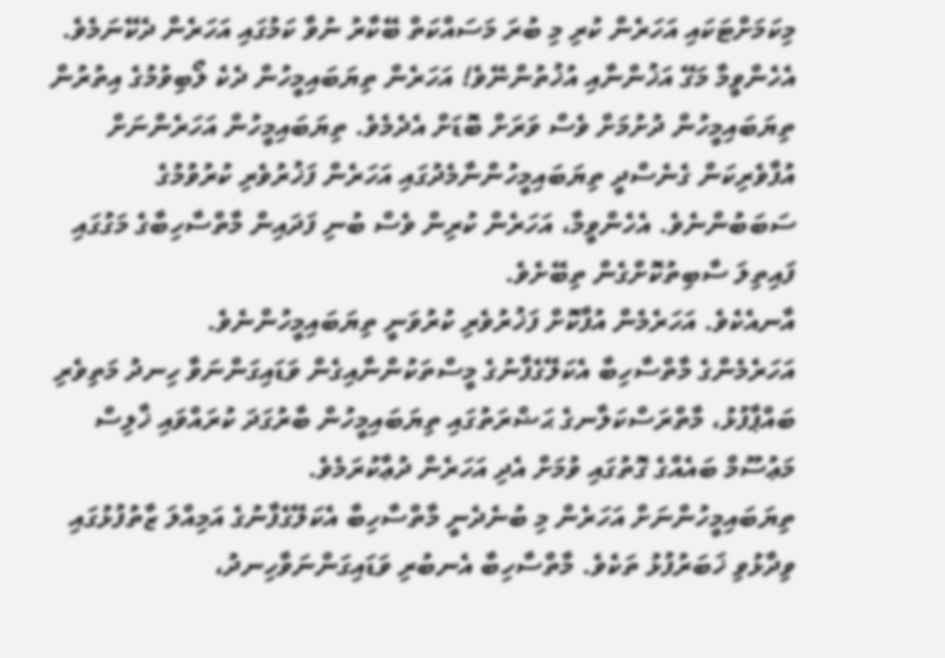މިކަމަށްޓަކައި އަހަރެން ކުރި މި ބުރަ މަސައްކަތް ބޭކާރު ނުވާ ކަމުގައި އަހަރެން ދެކޭނަމެވެ.
އެހެންވީމާ މަގޭ އަޚުންނާއި އުޚުތުންނޭވެ! އަހަރެން ތިޔަބައިމީހުން ދެކެ ލޯބިވުމުގެ އިތުރުން ތިޔަބައިމީހުން ދުށުމަށް ވެސް ވަރަށް ބޮޑަށް އެދެމެވެ. ތިޔަބައިމީހުން އަހަރެންނަށް އުފާވެރިކަން ގެނެސްދީ ތިޔަބައިމީހުންނާމެދުގައި އަހަރެން ފަޚުރުވެރި ކުރުވުމުގެ ސަބަބުންނެވެ. އެހެންވީމާ، އަހަރެން ކުރިން ވެސް ބުނި ފަދައިން މާތްސާހިބާގެ މަގުގައި ފައިތިލަ ސާބިތުކޮށްގެން ތިބޭށެވެ.
އާނއެކެވެ. އަހަރެމެން އުފާކޮށް ފަޚުރުވެރި ކުރުވަނީ ތިޔަބައިމީހުންނެވެ.
އަހަރެމެންގެ މާތްސާހިބާ އެކަލޭގެފާނުގެ މީސްތަކުންނާއިގެން ވަޑައިގަންނަވާ ހިނދު މަތިވެރި ބައްޕާފުޅު، މާތްރަސްކަލާނގެ ޙަޟްރަތުގައި ތިޔަބައިމީހުން ބާރުގަދަ ކުރައްވައި ޚާލިސް މަޢުސޫމް ބައެއްގެ ގޮތުގައި ވުމަށް އެދި އަހަރެން ދުޢާކުރަމެވެ.
ތިޔަބައިމީހުންނަށް އަހަރެން މި ބުނެދެނީ މާތްސާހިބާ އެކަލޭގެފާނުގެ އަމިއްލަ ޒާތުފުޅުގައި ވިދާޅުވި ޚަބަރުފުޅު ތަކެވެ. މާތްސާހިބާ އެނބުރި ވަޑައިގަންނަވާހިނދު،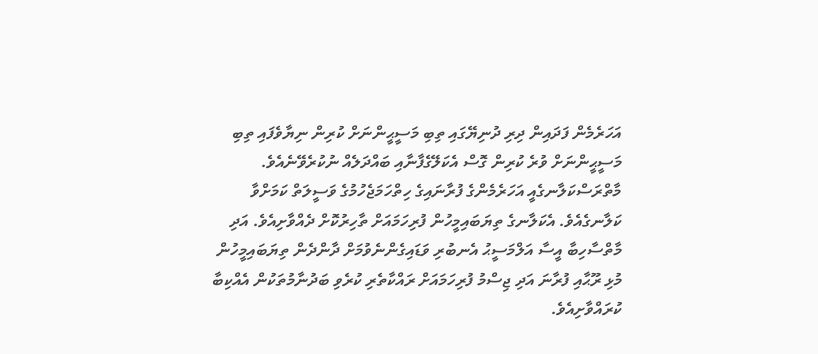އަހަރެމެން ފަދައިން ދިރި ދުނިޔޭގައި ތިބި މަސީޙީންނަށް ކުރިން ނިޔާވެފައި ތިބި މަސީޙީންނަށް ވުރެ ކުރިން ގޮސް އެކަލޭގެފާނާއި ބައްދަލެއް ނުކުރެވޭނެއެވެ.
މާތްރަސްކަލާނގެއީ އަހަރެމެންގެ ފުރާނައިގެ ހިތްހަމަޖެހުމުގެ ވަސީލަތް ކަމަށްވާ ކަލާނގެއެވެ. އެކަލާނގެ ތިޔަބައިމީހުން ފުރިހަމައަށް ތާހިރުކޮށް ދެއްވާށިއެވެ. އަދި މާތްސާހިބާ އީސާ އަލްމަސީޙު އެނބުރި ވަޑައިގެންނެވުމަށް ދާންދެން ތިޔަބައިމީހުން މުޅި ރޫޙާއި ފުރާނަ އަދި ޖިސްމު ފުރިހަމައަށް ރައްކާތެރި ކުރެވި ބަދުނާމުތަކުން އެއްކިބާ ކުރައްވާށިއެވެ.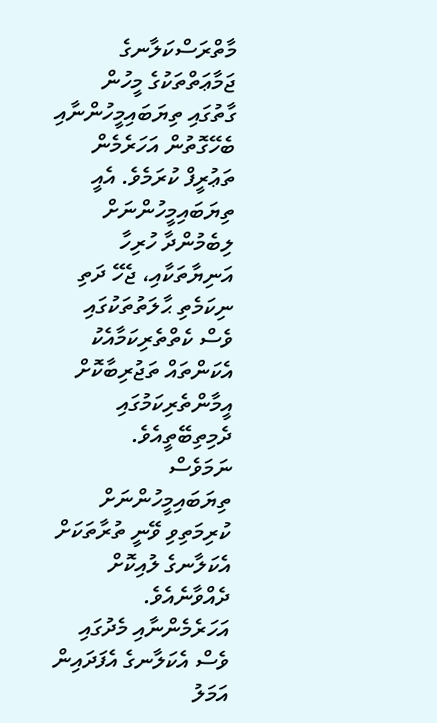މާތްރަސްކަލާނގެ ޖަމާޢަތްތަކުގެ މީހުން ގާތުގައި ތިޔަބައިމީހުންނާއި ބެހޭގޮތުން އަހަރެމެން ތަޢުރީފް ކުރަމެވެ. އެއީ ތިޔަބައިމީހުންނަށް ލިބެމުންދާ ހުރިހާ އަނިޔާތަކާއި، ޖެހޭ ދަތި ނިކަމެތި ޙާލަތުތަކުގައި ވެސް ކެތްތެރިކަމާއެކު އެކަންތައް ތަޖުރިބާކޮށް އީމާންތެރިކަމުގައި ދެމިތިބޭތީއެވެ.
ނަމަވެސް ތިޔަބައިމީހުންނަށް ކުރިމަތިވި ވޭނީ ތުރާތަކަށް އެކަލާނގެ ލުއިކޮށް ދެއްވާނެއެވެ. އަހަރެމެންނާއި މެދުގައި ވެސް އެކަލާނގެ އެފަދައިން އަމަލު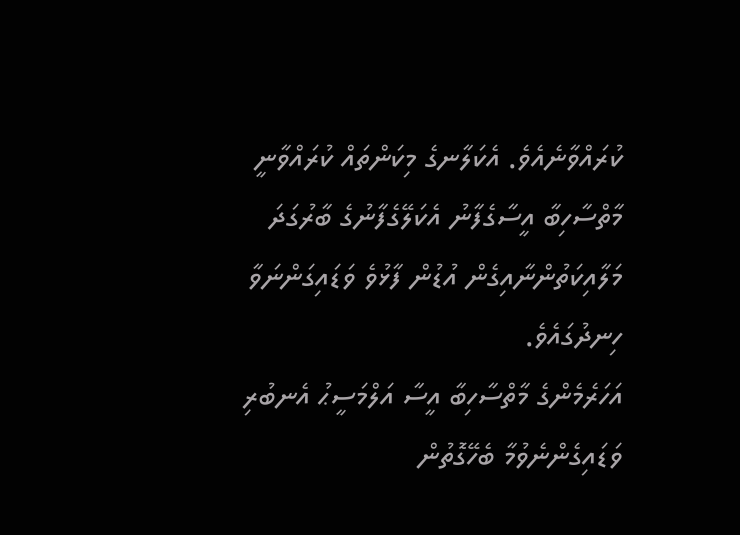ކުރައްވާނެއެވެ. އެކަލާނގެ މިކަންތައް ކުރައްވާނީ މާތްސާހިބާ އީސާގެފާނު އެކަލޭގެފާނުގެ ބާރުގަދަ މަލާއިކަތުންނާއިގެން އުޑުން ފާޅުވެ ވަޑައިގަންނަވާ ހިނދުގައެވެ.
އަހަރެމެންގެ މާތްސާހިބާ އީސާ އަލްމަސީޙު އެނބުރި ވަޑައިގެންނެވުމާ ބެހޭގޮތުން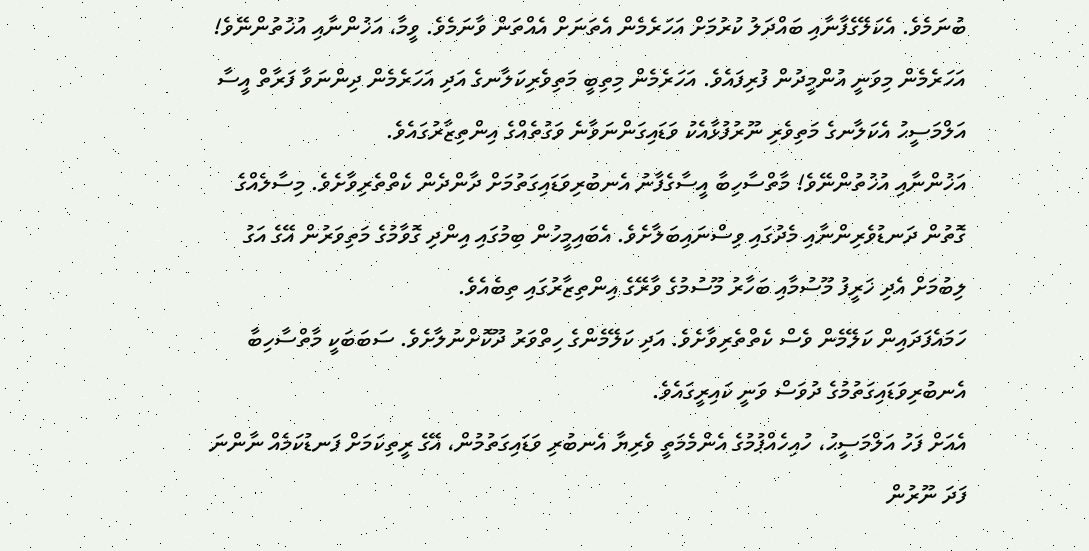ބުނަމެވެ. އެކަލޭގެފާނާއި ބައްދަލު ކުރުމަށް އަހަރެމެން އެތަނަށް އެއްތަން ވާނަމެވެ. ވީމާ، އަޚުންނާއި އުޚުތުންނޭވެ!
އަހަރެމެން މިވަނީ އުންމީދުން ފުރިފައެވެ. އަހަރެމެން މިތިބީ މަތިވެރިކަލާނގެ އަދި އަހަރެމެން ދިންނަވާ ފަރާތް އީސާ އަލްމަސީޙު އެކަލާނގެ މަތިވެރި ނޫރުފުޅާއެކު ވަޑައިގަންނަވާނެ ވަގުތެއްގެ އިންތިޒާރުގައެވެ.
އަޚުންނާއި އުޚުތުންނޭވެ! މާތްސާހިބާ އީސާގެފާނު އެނބުރިވަޑައިގަތުމަށް ދާންދެން ކެތްތެރިވާށެވެ. މިސާލެއްގެ ގޮތުން ދަނޑުވެރިންނާއި މެދުގައި ވިސްނައިބަލާށެވެ. އެބައިމީހުން ބިމުގައި އިންދި ގޮވާމުގެ މަތިވަރުން އޭގެ އަގު ލިބުމަށް އެދި ޚަރީފު މޫސުމާއި ބަހާރު މޫސުމުގެ ވާރޭގެ އިންތިޒާރުގައި ތިބެއެވެ.
ހަމައެފަދައިން ކަލޭމެން ވެސް ކެތްތެރިވާށެވެ. އަދި ކަލޭމެންގެ ހިތްވަރު ދޫކޮށްނުލާށެވެ. ސަބަބަކީ މާތްސާހިބާ އެނބުރިވަޑައިގަތުމުގެ ދުވަސް ވަނީ ކައިރީގައެވެ.
އެއަށް ފަހު އަލްމަސީޙު، ހުއިހެއްޕުމުގެ އެންމެމަތީ ވެރިޔާ އެނބުރި ވަޑައިގަތުމުން، އޭގެ ރީތިކަމަށް ފަނޑުކަމެއް ނާންނަ ފަދަ ނޫރުން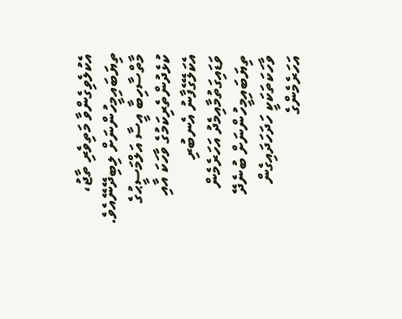އެކުލެވިގެންވާ މަތިވެރި ތާޖު، ތިޔަބައިމީހުންނަށް ލިބިދޭނޭއެވެ.
މާތްސާހިބާ އީސާ އަލްމަސީޙުގެ ކުޅެދުންތެރިކަމުގެ ވާހަކަ އާއި އެކަލޭގެފާނު އެނބުރި ވަޑައިގަތުމާއިމެދު އަހަރެމެން ތިޔަބައިމީހުންނަށް ބުނެދޭ ވާހަކަތަކަކީ ހަދަހަދައިގެން އަހަރެމެންގެ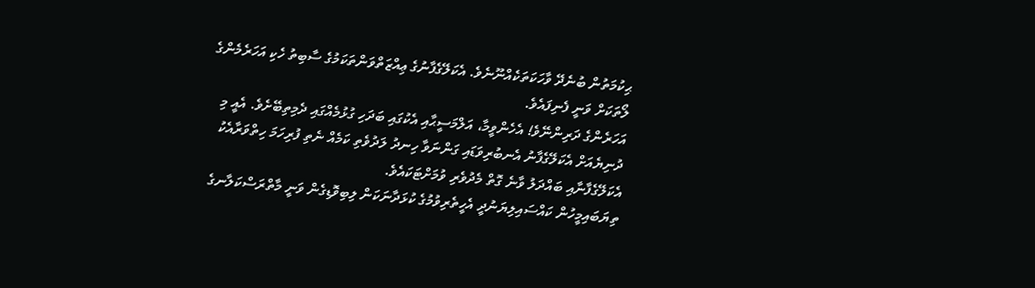ޙިކުމަތުން ބުނެދޭ ވާހަކަތަކެއްނޫނެވެ. އެކަލޭގެފާނުގެ ޢިއްޒަތްވަންތަކަމުގެ ސާބިތު ހެކި އަހަރެމެންގެ ލޯތަކަށް ވަނީ ފެނިފައެވެ.
އަހަރެންގެ ދަރިންނޭވެ! އެހެންވީމާ، އަލްމަސީޙާއި އެކުގައި ބަދަހި ގުޅުމެއްގައި ދެމިތިބޭށެވެ. އެއީ މި ދުނިޔެއަށް އެކަލޭގެފާނު އެނބުރިވަޑައި ގަންނަވާ ހިނދު ލަދުވެތި ކަމެއް ނެތި ފުރިހަމަ ހިތްވަރާއެކު އެކަލޭގެފާނާއި ބައްދަލު ވާނެ ގޮތް މެދުވެރި ވުމަށްޓަކައެވެ.
ތިޔަބައިމީހުން ކައްސައިލިޔަނުދީ އެހީތެރިވުމުގެ ކުޅަދާނަކަން ލިބިވޮޑިގެން ވަނީ މާތްރަސްކަލާނގެ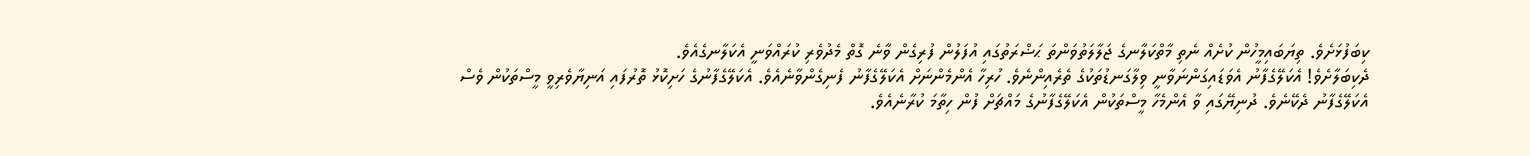ކިބަފުޅަށެވެ. ތިޔަބައިމީހުން ކުށެއް ނެތި މާތްކަލާނގެ ޖަލާލަތުވަންތަ ޙަޟްރަތުގައި އުފަލުން ފުރިގެން ވާނެ ގޮތް މެދުވެރި ކުރައްވަނީ އެކަލާނގެއެވެ.
ދެކިބަލާށެވެ! އެކަލޭގެފާނު އެވަޑައިގަންނަވާނީ ވިލާގަނޑުތަކުގެ ތެރެއިންނެވެ. ހުރިހާ އެންމެންނަށް އެކަލޭގެފާނު ފެނިގެންވާނެއެވެ. އެކަލޭގެފާނުގެ ހަށިކޮޅު ތޮރުފައި އަނިޔާވެރިވީ މީސްތަކުން ވެސް އެކަލޭގެފާނު ދެކޭނެވެ. ދުނިޔޭގައި ވާ އެންމެހާ މީސްތަކުން އެކަލޭގެފާނުގެ މައްޗަށް ފުން ހިތާމަ ކުރާނެއެވެ.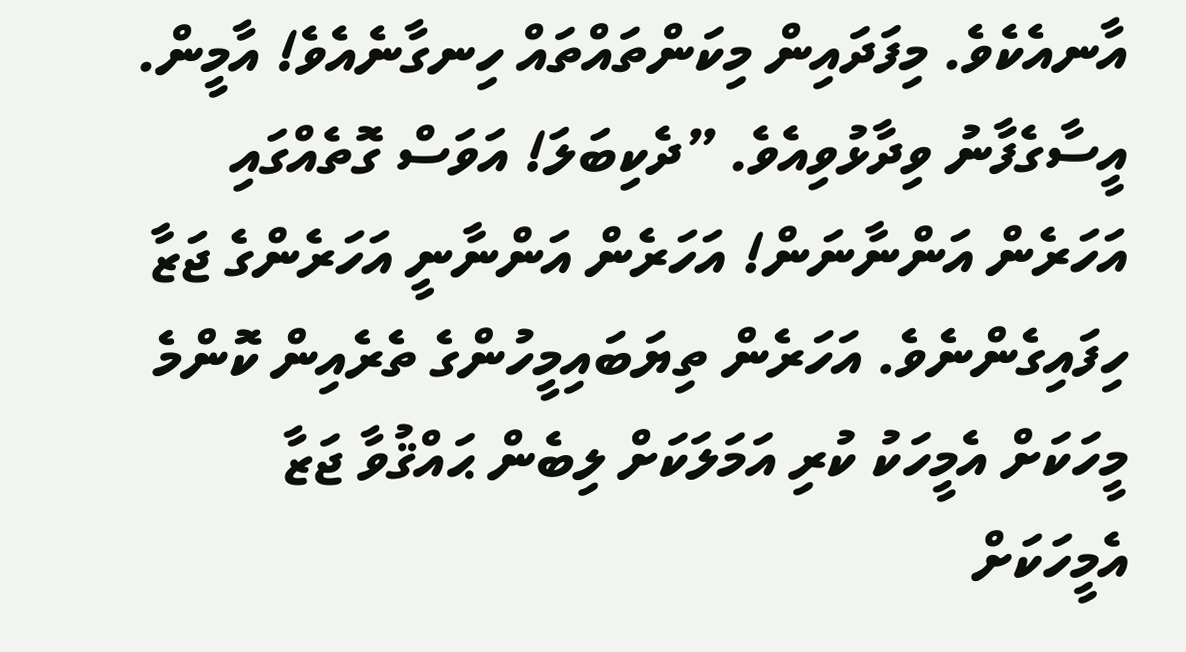އާނއެކެވެ. މިފަދައިން މިކަންތައްތައް ހިނގާނެއެވެ! އާމީން.
އީސާގެފާނު ވިދާޅުވިއެވެ. ”ދެކިބަލަ! އަވަސް ގޮތެއްގައި އަހަރެން އަންނާނަން! އަހަރެން އަންނާނީ އަހަރެންގެ ޖަޒާ ހިފައިގެންނެވެ. އަހަރެން ތިޔަބައިމީހުންގެ ތެރެއިން ކޮންމެ މީހަކަށް އެމީހަކު ކުރި އަމަލަކަށް ލިބެން ޙައްޤުވާ ޖަޒާ އެމީހަކަށް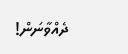ދެއްވާނަން!